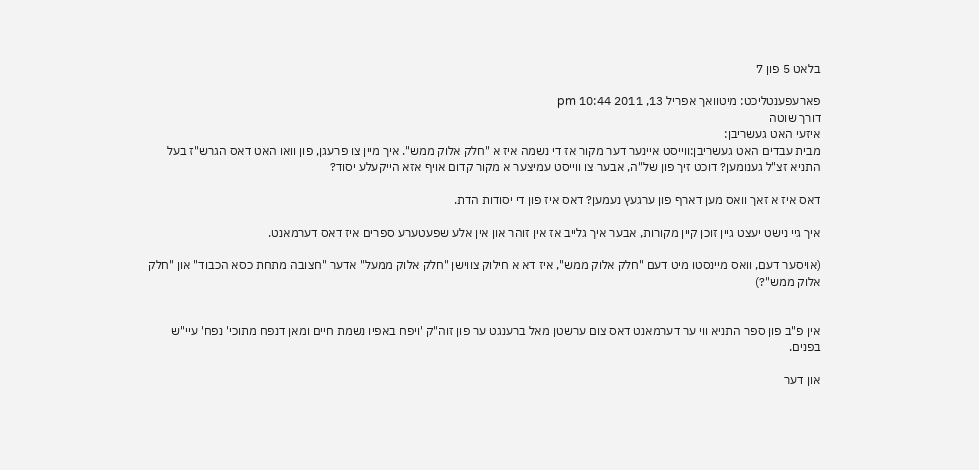בלאט 5 פון 7

פארעפענטליכט: מיטוואך אפריל 13, 2011 10:44 pm
דורך שוטה
איזעי האט געשריבן:
מבית עבדים האט געשריבן:ווייסט איינער דער מקור אז די נשמה איז א "חלק אלוק ממש". איך מיין צו פרעגן, פון וואו האט דאס הגרש"ז בעל התניא זצ"ל גענומען? דוכט זיך פון של"ה, אבער צו ווייסט עמיצער א מקור קדום אויף אזא הייקעלע יסוד?

דאס איז א זאך וואס מען דארף פון ערגעץ נעמען? דאס איז פון די יסודות הדת.

איך גיי נישט יעצט גיין זוכן קיין מקורות, אבער איך גלייב אז אין זוהר און אין אלע שפעטערע ספרים איז דאס דערמאנט.

(אויסער דעם, וואס מיינסטו מיט דעם "חלק אלוק ממש", איז דא א חילוק צווישן "חלק אלוק ממעל" אדער "חצובה מתחת כסא הכבוד" און "חלק אלוק ממש"?)


אין פ"ב פון ספר התניא ווי ער דערמאנט דאס צום ערשטן מאל ברענגט ער פון זוה"ק 'ויפח באפיו נשמת חיים ומאן דנפח מתוכי' נפח' עיי"ש בפנים.

און דער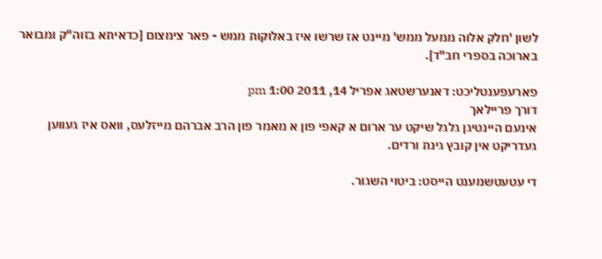לשון 'חלק אלוה ממעל ממש' מיינט אז שרשו איז באלוקות ממש - פאר צימצום [כדאיתא בזוה"ק ומבואר בארוכה בספרי חב"ד].

פארעפענטליכט: דאנערשטאג אפריל 14, 2011 1:00 pm
דורך פריילאך
אינעם היינטיגן גלגל שיקט ער ארום א קאפי פון א מאמר פון הרב אברהם מייזלעס, וואס איז געווען געדריקט אין קובץ גינת ורדים.

די עטעטשמענט הייסט: ביטוי השגור.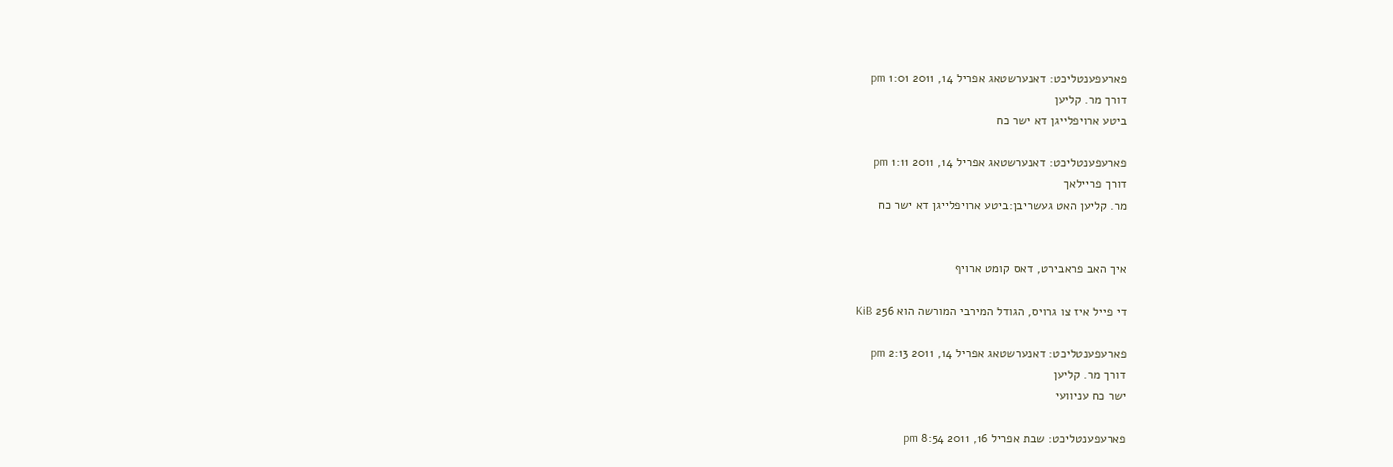פארעפענטליכט: דאנערשטאג אפריל 14, 2011 1:01 pm
דורך מר. קליען
ביטע ארויפלייגן דא ישר כח

פארעפענטליכט: דאנערשטאג אפריל 14, 2011 1:11 pm
דורך פריילאך
מר. קליען האט געשריבן:ביטע ארויפלייגן דא ישר כח


איך האב פראבירט, דאס קומט ארויף

די פייל איז צו גרויס, הגודל המירבי המורשה הוא 256 KiB

פארעפענטליכט: דאנערשטאג אפריל 14, 2011 2:13 pm
דורך מר. קליען
ישר כח עניוועי

פארעפענטליכט: שבת אפריל 16, 2011 8:54 pm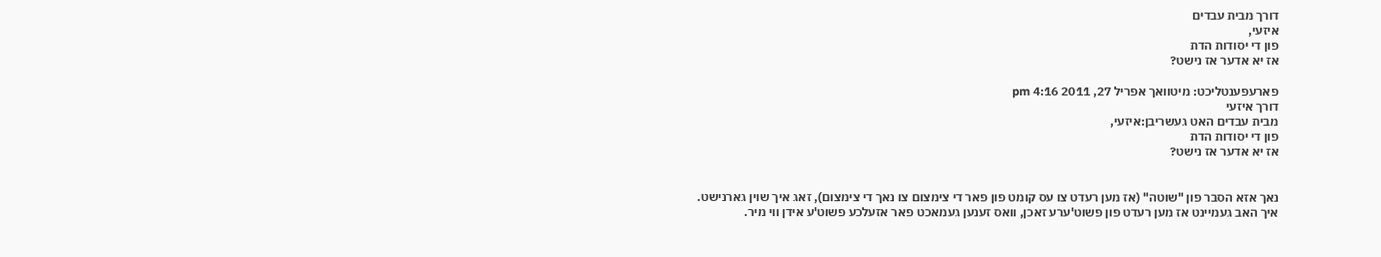דורך מבית עבדים
איזעי,
פון די יסודות הדת
אז יא אדער אז נישט?

פארעפענטליכט: מיטוואך אפריל 27, 2011 4:16 pm
דורך איזעי
מבית עבדים האט געשריבן:איזעי,
פון די יסודות הדת
אז יא אדער אז נישט?


נאך אזא הסבר פון "שוטה" (אז מען רעדט צו עס קומט פון פאר די צימצום צו נאך די צימצום), זאג איך שוין גארנישט.
איך האב געמיינט אז מען רעדט פון פשוט'ערע זאכן, וואס זענען געמאכט פאר אזעלכע פשוט'ע אידן ווי מיר.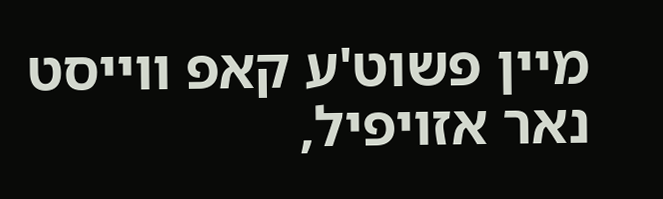מיין פשוט'ע קאפ ווייסט נאר אזויפיל,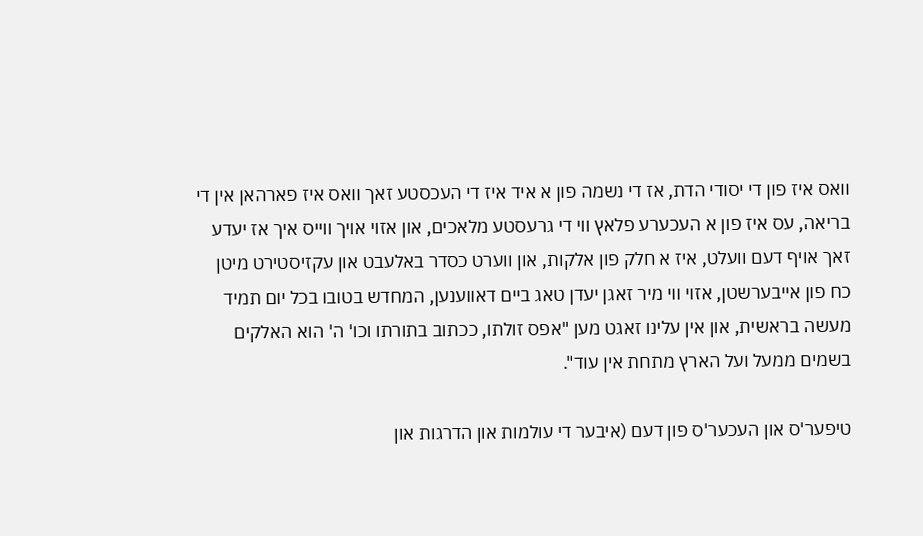וואס איז פון די יסודי הדת, אז די נשמה פון א איד איז די העכסטע זאך וואס איז פארהאן אין די בריאה, עס איז פון א העכערע פלאץ ווי די גרעסטע מלאכים, און אזוי אויך ווייס איך אז יעדע זאך אויף דעם וועלט, איז א חלק פון אלקות, און ווערט כסדר באלעבט און עקזיסטירט מיטן כח פון אייבערשטן, אזוי ווי מיר זאגן יעדן טאג ביים דאווענען, המחדש בטובו בכל יום תמיד מעשה בראשית, און אין עלינו זאגט מען "אפס זולתו, ככתוב בתורתו וכו' ה' הוא האלקים בשמים ממעל ועל הארץ מתחת אין עוד".

טיפער'ס און העכער'ס פון דעם (איבער די עולמות און הדרגות און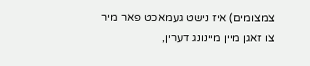צמצומים) איז נישט געמאכט פאר מיר צו זאגן מיין מיינונג דערין,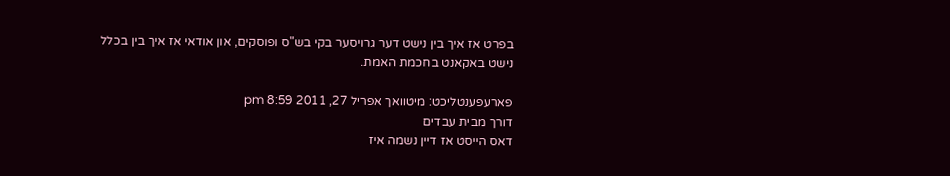בפרט אז איך בין נישט דער גרויסער בקי בש"ס ופוסקים, און אודאי אז איך בין בכלל נישט באקאנט בחכמת האמת.

פארעפענטליכט: מיטוואך אפריל 27, 2011 8:59 pm
דורך מבית עבדים
דאס הייסט אז דיין נשמה איז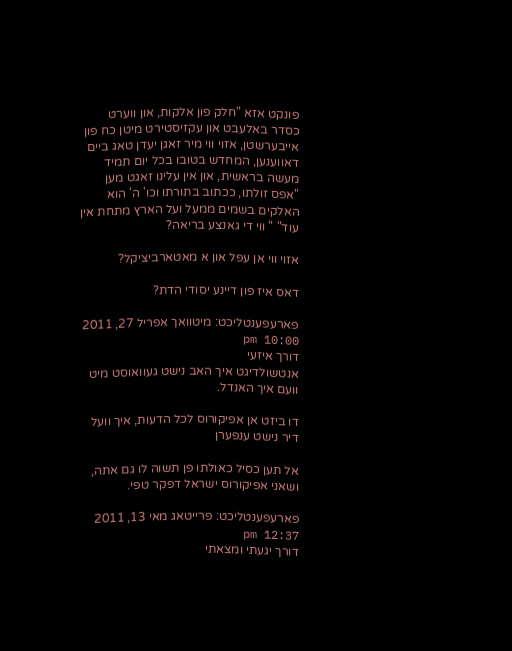פונקט אזא "חלק פון אלקות, און ווערט כסדר באלעבט און עקזיסטירט מיטן כח פון אייבערשטן, אזוי ווי מיר זאגן יעדן טאג ביים דאווענען, המחדש בטובו בכל יום תמיד מעשה בראשית, און אין עלינו זאגט מען "אפס זולתו, ככתוב בתורתו וכו' ה' הוא האלקים בשמים ממעל ועל הארץ מתחת אין עוד" " ווי די גאנצע בריאה?

אזוי ווי אן עפל און א מאטארביציקל?

דאס איז פון דיינע יסודי הדת?

פארעפענטליכט: מיטוואך אפריל 27, 2011 10:00 pm
דורך איזעי
אנטשולדיגט איך האב נישט געוואוסט מיט וועם איך האנדל.

דו ביזט אן אפיקורוס לכל הדעות, איך וועל דיר נישט ענפערן

אל תען כסיל כאולתו פן תשוה לו גם אתה,
ושאני אפיקורוס ישראל דפקר טפי.

פארעפענטליכט: פרייטאג מאי 13, 2011 12:37 pm
דורך יגעתי ומצאתי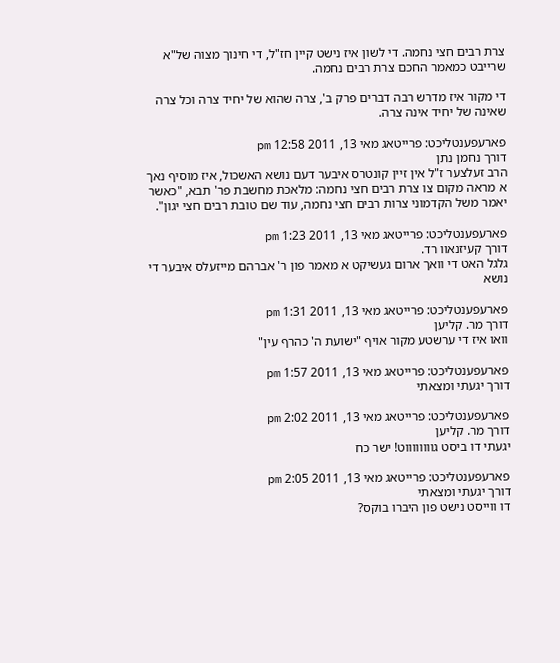צרת רבים חצי נחמה. די לשון איז נישט קיין חז"ל, די חינוך מצוה של"א שרייבט כמאמר החכם צרת רבים נחמה.

די מקור איז מדרש רבה דברים פרק ב', צרה שהוא של יחיד צרה וכל צרה שאינה של יחיד אינה צרה.

פארעפענטליכט: פרייטאג מאי 13, 2011 12:58 pm
דורך נחמן נתן
הרב זעלצער ז"ל אין זיין קונטרס איבער דעם נושא האשכול, איז מוסיף נאך א מראה מקום צו צרת רבים חצי נחמה: מלאכת מחשבת פר' תבא, "כאשר יאמר משל הקדמוני צרות רבים חצי נחמה, עוד שם טובת רבים חצי יגון".

פארעפענטליכט: פרייטאג מאי 13, 2011 1:23 pm
דורך קעיזנאוו רד.
גלגל האט די וואך ארום געשיקט א מאמר פון ר' אברהם מייזעלס איבער די נושא

פארעפענטליכט: פרייטאג מאי 13, 2011 1:31 pm
דורך מר. קליען
וואו איז די ערשטע מקור אויף "ישועת ה' כהרף עין"

פארעפענטליכט: פרייטאג מאי 13, 2011 1:57 pm
דורך יגעתי ומצאתי

פארעפענטליכט: פרייטאג מאי 13, 2011 2:02 pm
דורך מר. קליען
יגעתי דו ביסט גווווווווט! ישר כח

פארעפענטליכט: פרייטאג מאי 13, 2011 2:05 pm
דורך יגעתי ומצאתי
דו ווייסט נישט פון היברו בוקס?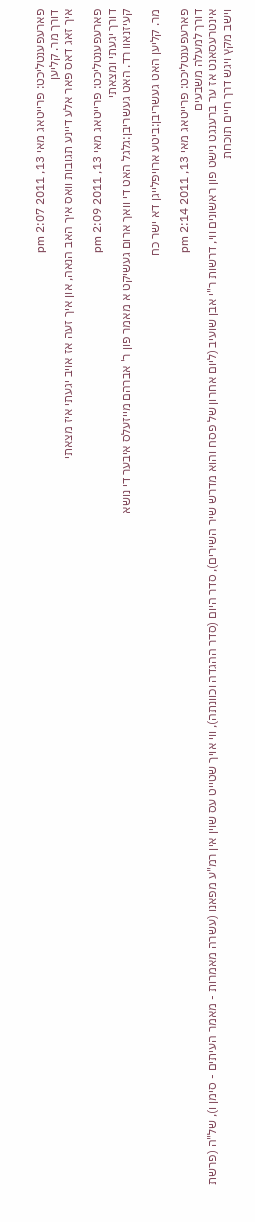פארעפענטליכט: פרייטאג מאי 13, 2011 2:07 pm
דורך מר. קליען
איך זאג דאס פאר אלע דיינע תגובות וואס איך האב הנאה, און איך זעה אז אויב יגעתי איז מצאתי

פארעפענטליכט: פרייטאג מאי 13, 2011 2:09 pm
דורך יגעתי ומצאתי
קעיזנאוו רד. האט געשריבן:גלגל האט די וואך ארום געשיקט א מאמר פון ר' אברהם מייזעלס איבער די נושא

מר. קליען האט געשריבן:ביטע ארויפלייגן דא ישר כח

פארעפענטליכט: פרייטאג מאי 13, 2011 2:14 pm
דורך למעלה משבעים
אינטרעסאנט אז ער ברענגט נישט פון ראשונים ווי, דרשות ר"י אבן שועיב (ליום אחרון של פסח והוא מדרש שיר השירים), סדר היום (סדר ההגדה וכוונתה), ווי אויך שטייט עס שוין אין רמ"ע מפאנו (עשרה מאמרות - מאמר העיתים - סימן ו), של"ה (פרשת וישב מקץ ויגש דרך חיים תוכחת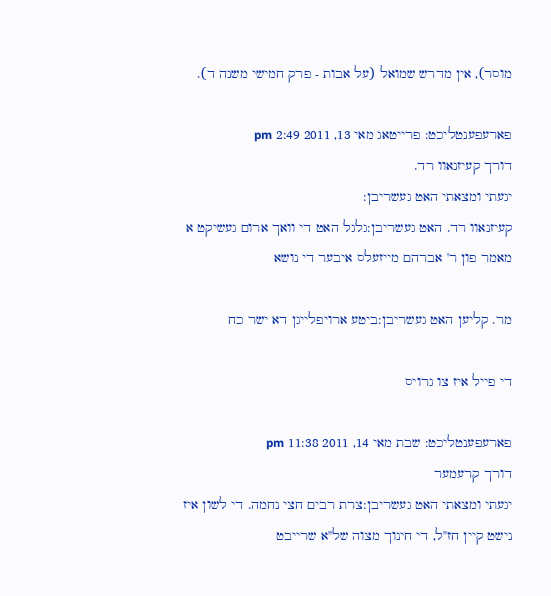מוסר), אין מדרש שמואל (על אבות - פרק חמישי משנה ד).

פארעפענטליכט: פרייטאג מאי 13, 2011 2:49 pm
דורך קעיזנאוו רד.
יגעתי ומצאתי האט געשריבן:
קעיזנאוו רד. האט געשריבן:גלגל האט די וואך ארום געשיקט א מאמר פון ר' אברהם מייזעלס איבער די נושא

מר. קליען האט געשריבן:ביטע ארויפלייגן דא ישר כח

די פייל איז צו גרויס

פארעפענטליכט: שבת מאי 14, 2011 11:38 pm
דורך קרעמער
יגעתי ומצאתי האט געשריבן:צרת רבים חצי נחמה. די לשון איז נישט קיין חז"ל, די חינוך מצוה של"א שרייבט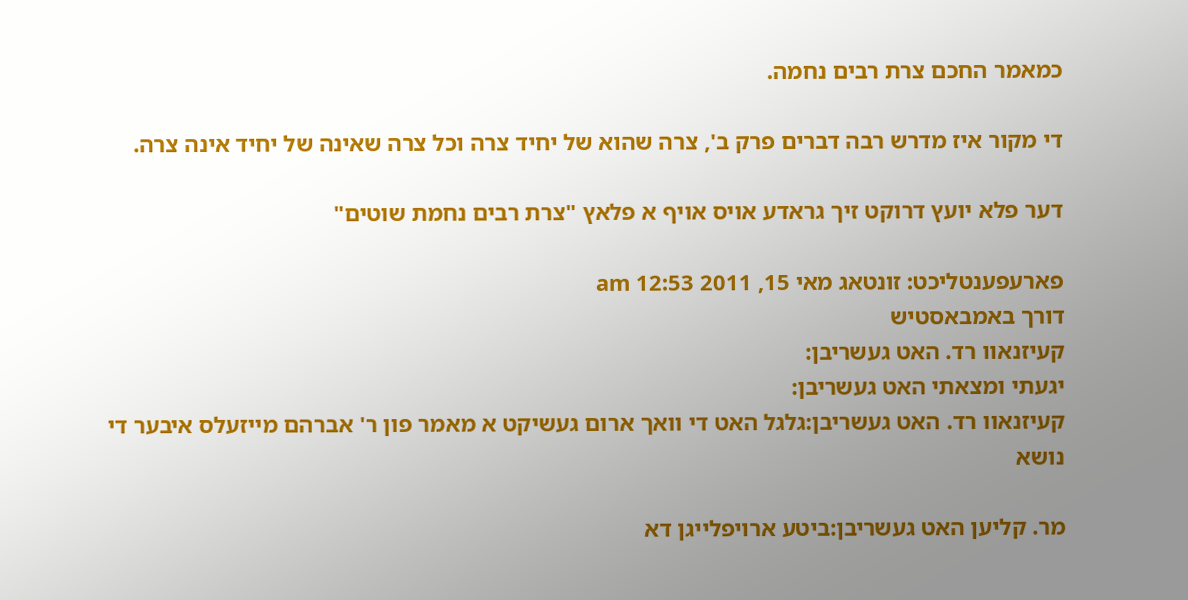כמאמר החכם צרת רבים נחמה.

די מקור איז מדרש רבה דברים פרק ב', צרה שהוא של יחיד צרה וכל צרה שאינה של יחיד אינה צרה.

דער פלא יועץ דרוקט זיך גראדע אויס אויף א פלאץ "צרת רבים נחמת שוטים"

פארעפענטליכט: זונטאג מאי 15, 2011 12:53 am
דורך באמבאסטיש
קעיזנאוו רד. האט געשריבן:
יגעתי ומצאתי האט געשריבן:
קעיזנאוו רד. האט געשריבן:גלגל האט די וואך ארום געשיקט א מאמר פון ר' אברהם מייזעלס איבער די נושא

מר. קליען האט געשריבן:ביטע ארויפלייגן דא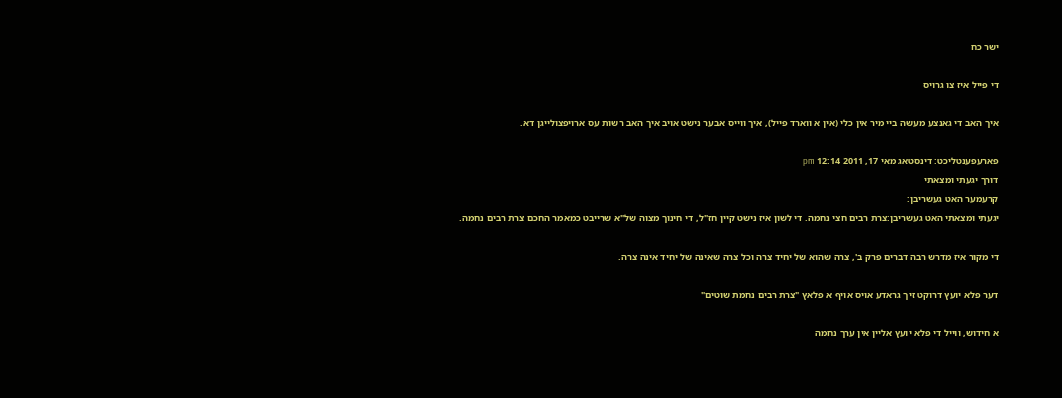ישר כח

די פייל איז צו גרויס

איך האב די גאנצע מעשה ביי מיר אין כלי (אין א ווארד פייל), איך ווייס אבער נישט אויב איך האב רשות עס ארויפצולייגן דא.

פארעפענטליכט: דינסטאג מאי 17, 2011 12:14 pm
דורך יגעתי ומצאתי
קרעמער האט געשריבן:
יגעתי ומצאתי האט געשריבן:צרת רבים חצי נחמה. די לשון איז נישט קיין חז"ל, די חינוך מצוה של"א שרייבט כמאמר החכם צרת רבים נחמה.

די מקור איז מדרש רבה דברים פרק ב', צרה שהוא של יחיד צרה וכל צרה שאינה של יחיד אינה צרה.

דער פלא יועץ דרוקט זיך גראדע אויס אויף א פלאץ "צרת רבים נחמת שוטים"

א חידוש, ווייל די פלא יועץ אליין אין ערך נחמה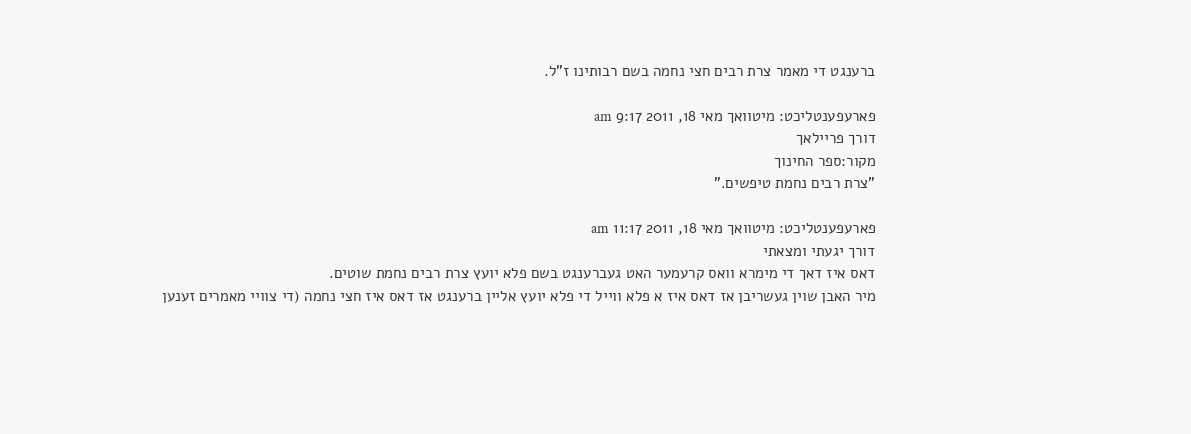ברענגט די מאמר צרת רבים חצי נחמה בשם רבותינו ז"ל.

פארעפענטליכט: מיטוואך מאי 18, 2011 9:17 am
דורך פריילאך
מקור:ספר החינוך
"צרת רבים נחמת טיפשים."

פארעפענטליכט: מיטוואך מאי 18, 2011 11:17 am
דורך יגעתי ומצאתי
דאס איז דאך די מימרא וואס קרעמער האט געברענגט בשם פלא יועץ צרת רבים נחמת שוטים.
מיר האבן שוין געשריבן אז דאס איז א פלא ווייל די פלא יועץ אליין ברענגט אז דאס איז חצי נחמה (די צוויי מאמרים זענען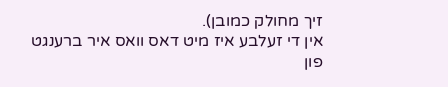זיך מחולק כמובן).
אין די זעלבע איז מיט דאס וואס איר ברענגט פון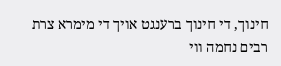חינוך, די חינוך ברענגט אויך די מימרא צרת רבים נחמה ווי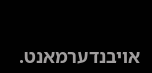אויבנדערמאנט.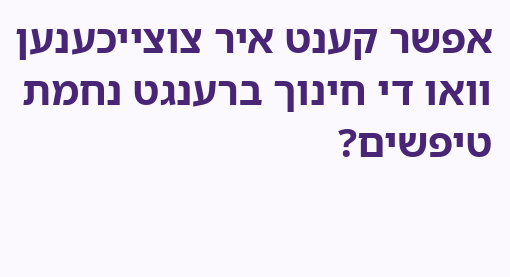אפשר קענט איר צוצייכענען וואו די חינוך ברענגט נחמת טיפשים?